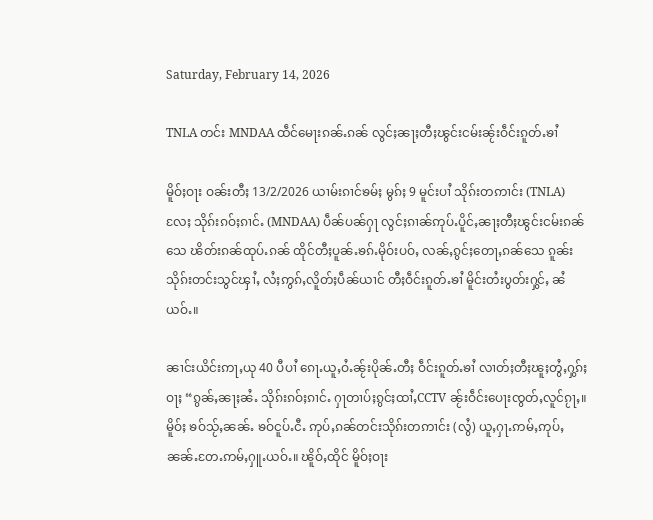Saturday, February 14, 2026

TNLA တင်း MNDAA ထဵင်မေႃးၵၼ်ႉၵၼ် လွင်ႈၼႃႈတီႈၽွင်းငမ်းၼႂ်းဝဵင်းၵူတ်ႉၶၢႆ

မိူဝ်ႈဝႃး ဝၼ်းတီႈ 13/2/2026 ယၢမ်းၵၢင်ၶမ်ႈ မွၵ်ႈ 9 မူင်းပၢႆ သိုၵ်းတဢၢင်း (TNLA) လႄႈ သိုၵ်းၵဝ်ႈၵၢင်ႉ (MNDAA) ပဵၼ်ပၼ်ႁႃ လွင်ႈၵၢၼ်ဢုပ်ႉပိူင်ႇၼႃႈတီႈၽွင်းငမ်းၵၼ်သေ ၽိတ်းၵၼ်ထုပ်ႉၵၼ် ထိုင်တီႈပူၼ်ႉၶၵ်ႉမိုဝ်းပဝ်ႇ လၼ်ႇၵွင်ႈတေႃႇၵၼ်သေ ၵူၼ်းသိုၵ်းတင်းသွင်ၾၢႆႇ လႆႈဢွၵ်ႇလိူတ်ႈပဵၼ်ယၢင် တီႈဝဵင်းၵူတ်ႉၶၢႆ မိူင်းတႆးပွတ်းႁွင်ႇ ၼႆယဝ်ႉ။

ၼၢင်းယိင်းဢႃႇယု 40 ပီပၢႆ ၵေႃႉယူႇဝႆႉၼႂ်းပိုၼ်ႉတီႈ ဝဵင်းၵူတ်ႉၶၢႆ လၢတ်ႈတီႈၽူႈတွႆႇႁွၵ်ႈဝႃႈ “ၵွၼ်ႇၼႃႈၼႆႉ သိုၵ်းၵဝ်ႈၵၢင်ႉ ႁႃတၢပ်ႈၵွင်ႈထၢႆႇCCTV ၼႂ်းဝဵင်းပေႃးၸွတ်ႇလူင်ၵႂႃႇ။ မိူဝ်ႈ ၶဝ်သႂ်ႇၼၼ်ႉ ၶဝ်ငူပ်ႉငီႉ ဢုပ်ႇၵၼ်တင်းသိုၵ်းတဢၢင်း (လွႆ) ယူႇႁႃႉဢမ်ႇဢုပ်ႇၼၼ်ႉတႄႉဢမ်ႇႁူႉယဝ်ႉ။ ၽိူဝ်ႇထိုင် မိူဝ်ႈဝႃး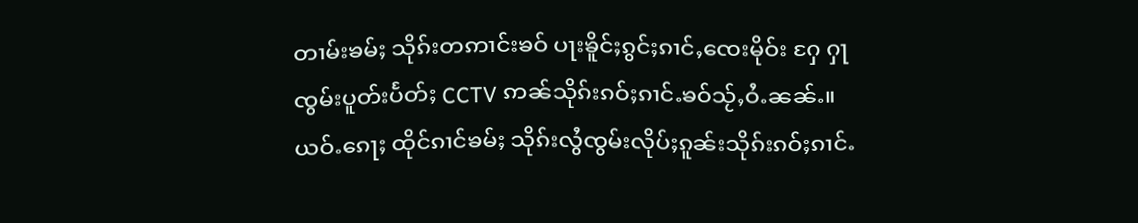တၢမ်းၶမ်ႈ သိုၵ်းတဢၢင်းၶဝ် ပႃးၶိူင်ႈၵွင်ႈၵၢင်ႇၸေးမိုဝ်း ႁႄ ႁႃၸွမ်းပူတ်းပႅတ်ႈ CCTV ဢၼ်သိုၵ်းၵဝ်ႈၵၢင်ႉၶဝ်သႂ်ႇဝႆႉၼၼ်ႉ။ ယဝ်ႉၵေႃႈ ထိုင်ၵၢင်ၶမ်ႈ သိုၵ်းလွႆၸွမ်းလိုပ်ႈၵူၼ်းသိုၵ်းၵဝ်ႈၵၢင်ႉ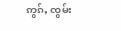ဢွၵ်ႇ ၸွမ်း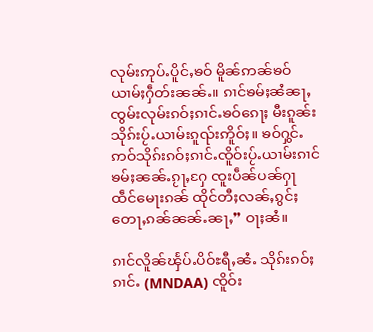လုမ်းဢုပ်ႉပိူင်ႇၶဝ် မိူၼ်ဢၼ်ၶဝ်ယၢမ်ႈႁဵတ်းၼၼ်ႉ။ ၵၢင်ၶမ်ႈၼႆၼႃႇ ၸွမ်းလုမ်းၵဝ်ႈၵၢင်ႉၶဝ်ၵေႃႈ မီးၵူၼ်းသိုၵ်းပႂ်ႉယၢမ်းၵူၺ်းဢိူဝ်ႈ။ ၶဝ်ႁွင်ႉဢဝ်သိုၵ်းၵဝ်ႈၵၢင်ႉၸိူဝ်းပႂ်ႉယၢမ်းၵၢင်ၶမ်ႈၼၼ်ႉၵႂႃႇႁႄ ၸူးပဵၼ်ပၼ်ႁႃ ထဵင်မေႃးၵၼ် ထိုင်တီႈလၼ်ႇၵွင်ႈတေႃႇၵၼ်ၼၼ်ႉၼႃႇ” ဝႃႈၼႆ။

ၵၢင်လိူၼ်ၾႅပ်ႉပိဝ်ႊရီႇၼႆႉ သိုၵ်းၵဝ်ႈၵၢင်ႉ (MNDAA) ၸိူဝ်း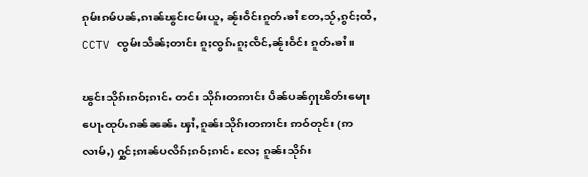ၵုမ်းၵမ်ပၼ်ႇၵၢၼ်ၽွင်းငမ်းယူႇ ၼႂ်းဝဵင်းၵူတ်ႉၶၢႆ တႄႇသႂ်ႇၵွင်ႈထႆႇ CCTV ၸွမ်းသဵၼ်ႈတၢင်း ၵူႈၸွၵ်ႉၵူႈၸဵင်ႇၼႂ်းဝဵင်း ၵူတ်ႉၶၢႆ။

ၽွင်းသိုၵ်းၵဝ်ႈၵၢင်ႉ တင်း သိုၵ်းတဢၢင်း ပဵၼ်ပၼ်ႁႃၽိတ်းမေႃးပေႃႉထုပ်ႉၵၼ်ၼၼ်ႉ ၾၢႆႇၵူၼ်းသိုၵ်းတဢၢင်း ဢဝ်တုင်း (ဢလၢမ်ႇ) ႁွင်ႈၵၢၼ်ပလိၵ်ႈၵဝ်ႈၵၢင်ႉ လႄႈ ၵူၼ်းသိုၵ်း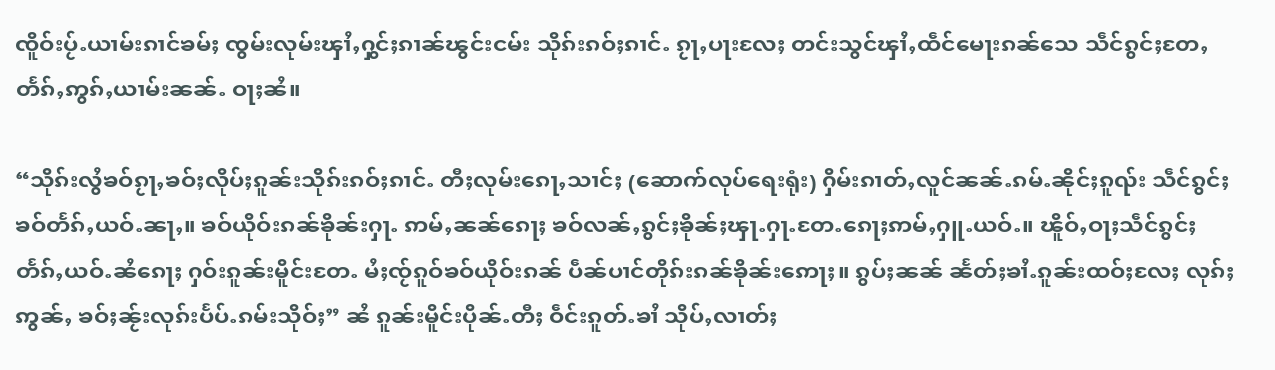ၸိူဝ်းပႂ်ႉယၢမ်းၵၢင်ၶမ်ႈ ၸွမ်းလုမ်းၾၢႆႇႁွင်ႈၵၢၼ်ၽွင်းငမ်း သိုၵ်းၵဝ်ႈၵၢင်ႉ ၵႂႃႇပႃးလႄႈ တင်းသွင်ၾၢႆႇထဵင်မေႃးၵၼ်သေ သဵင်ၵွင်ႈတႄႇတႅၵ်ႇဢွၵ်ႇယၢမ်းၼၼ်ႉ ဝႃႈၼႆ။

“သိုၵ်းလွႆၶဝ်ၵႂႃႇၶဝ်ႈလိုပ်ႈၵူၼ်းသိုၵ်းၵဝ်ႈၵၢင်ႉ တီႈလုမ်းၵေႃႇသၢင်ႈ (ဆောက်လုပ်ရေးရုံး) ႁိမ်းၵၢတ်ႇလူင်ၼၼ်ႉၵမ်ႉၼိုင်ႈၵူၺ်း သဵင်ၵွင်ႈၶဝ်တႅၵ်ႇယဝ်ႉၼႃႇ။ ၶဝ်ယိုဝ်းၵၼ်ၶိုၼ်းႁႃႉ ဢမ်ႇၼၼ်ၵေႃႈ ၶဝ်လၼ်ႇၵွင်ႈၶိုၼ်ႈၾႃႉႁႃႉတႄႉၵေႃႈဢမ်ႇႁူႉယဝ်ႉ။ ၽိူဝ်ႇဝႃႈသဵင်ၵွင်ႈတႅၵ်ႇယဝ်ႉၼႆၵေႃႈ ႁဝ်းၵူၼ်းမိူင်းတႄႉ မႆႈၸႂ်ၵူဝ်ၶဝ်ယိုဝ်းၵၼ် ပဵၼ်ပၢင်တိုၵ်းၵၼ်ၶိုၼ်းဢေႃႈ။ ၵွပ်ႈၼၼ် ၼႅတ်ႈၶၢႆႉၵူၼ်းထဝ်ႈလႄႈ လုၵ်ႈဢွၼ်ႇ ၶဝ်ႈၼႂ်းလုၵ်းပႅပ်ႉၵမ်းသိုဝ်ႈ” ၼႆ ၵူၼ်းမိူင်းပိုၼ်ႉတီႈ ဝဵင်းၵူတ်ႉၶၢႆ သိုပ်ႇလၢတ်ႈ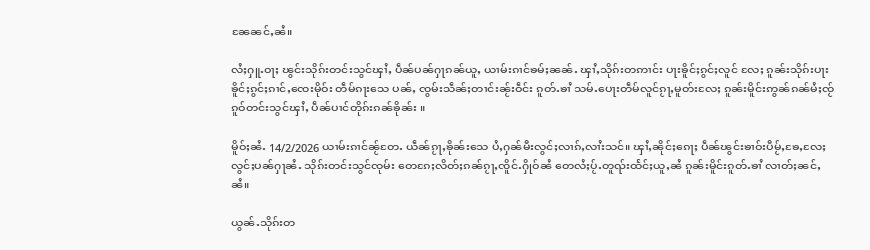ၼႄၼင်ႇၼႆ။

လႆႈႁူႉဝႃႈ ၽွင်းသိုၵ်းတင်းသွင်ၾၢႆႇ ပဵၼ်ပၼ်ႁႃၵၼ်ယူႇ ယၢမ်းၵၢင်ၶမ်ႈၼၼ်ႉ ၾၢႆႇသိုၵ်းတဢၢင်း ပႃးၶိူင်ႈၵွင်ႈလူင် လႄႈ ၵူၼ်းသိုၵ်းပႃးၶိူင်ႈၵွင်ႈၵၢင်ႇၸေးမိုဝ်း တဵမ်ၵႃးသေ ပၼ်ႇ ၸွမ်းသဵၼ်ႈတၢင်းၼႂ်းဝဵင်း ၵူတ်ႉၶၢႆ သမ်ႉပေႃးတဵမ်လူင်ၵႂႃႇမူတ်းလႄႈ ၵူၼ်းမိူင်းဢွၼ်ၵၼ်မႆႈၸႂ်ၵူဝ်တင်းသွင်ၾၢႆႇ ပဵၼ်ပၢင်တိုၵ်းၵၼ်ၶိုၼ်း ။

မိူဝ်ႈၼႆႉ 14/2/2026 ယၢမ်းၵၢင်ၼႂ်တႄႉ ယဵၼ်ၵႂႃႇၶိုၼ်းသေ ပႆႇႁၼ်မီးလွင်ႈလၢၵ်ႇလၢႆးသင်။ ၾၢႆႇၼိုင်ႈၵေႃႈ ပဵၼ်ၽွင်းၶၢဝ်းပီမႂ်ႇၶႄႇလႄႈ လွင်ႈပၼ်ႁႃၼႆႉ သိုၵ်းတင်းသွင်ၸုမ်း တေၵႄႈလိတ်ႈၵၼ်ၵႂႃႇၸိူင်ႉႁိုဝ်ၼႆ တေလႆႈပႂ်ႉတူၺ်းထႅင်ႈယူႇၼႆ ၵူၼ်းမိူင်းၵူတ်ႉၶၢႆ လၢတ်ႈၼင်ႇၼႆ။

ယွၼ်ႉသိုၵ်းတ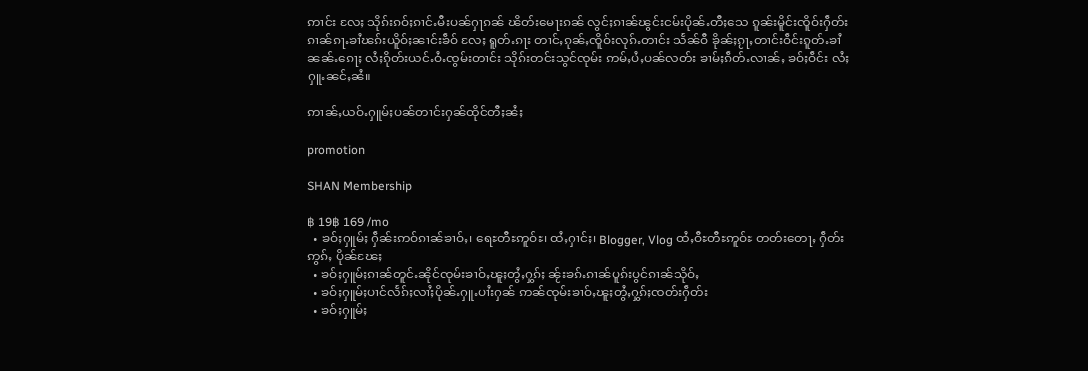ဢၢင်း လႄႈ သိုၵ်းၵဝ်ႈၵၢင်ႉမီးပၼ်ႁႃၵၼ် ၽိတ်းမေႃးၵၼ် လွင်ႈၵၢၼ်ၽွင်းငမ်းပိုၼ်ႉတီႈသေ ၵူၼ်းမိူင်းၸိူဝ်းႁဵတ်းၵၢၼ်ၵႃႉၶၢႆၽၵ်းယိူဝ်ႈၼၢင်းၶဵဝ် လႄႈ ရူတ်ႉၵႃး တၢင်ႇၵုၼ်ႇၸိူဝ်းလုၵ်ႉတၢင်း သႅၼ်ဝီ ၶိုၼ်ႈၵႂႃႇတၢင်းဝဵင်းၵူတ်ႉၶၢႆၼၼ်ႉၵေႃႈ လႆႈၵိုတ်းယင်ႉဝႆႉၸွမ်းတၢင်း သိုၵ်းတင်းသွင်ၸုမ်း ဢမ်ႇပႆႇပၼ်လတ်း ၶၢမ်ႈၵဵတ်ႉလၢၼ်ႇ ၶဝ်ႈဝဵင်း လႆႈႁူႉၼင်ႇၼႆ။

ဢၢၼ်ႇယဝ်ႉႁူမ်ႈပၼ်တၢင်းႁၼ်ထိုင်တီႈၼႆႈ

promotion

SHAN Membership

฿ 19฿ 169 /mo
  • ၶဝ်ႈႁူမ်ႈ ႁဵၼ်းဢဝ်ၵၢၼ်ၶၢဝ်ႇ၊ ရေႊတီႊဢူဝ်ႊ၊ ထႆႇႁၢင်ႈ၊ Blogger, Vlog ထႆႇဝီႊတီႊဢူဝ်ႊ တတ်းတေႃႇ ႁဵတ်းဢွၵ်ႇ ပိုၼ်ၽႄႈ
  • ၶဝ်ႈႁူမ်ႈၵၢၼ်တူင်ႉၼိုင်ၸုမ်းၶၢဝ်ႇၽူႈတွႆႇႁွၵ်ႈ ၼႂ်းၶၵ်ႉၵၢၼ်ပူၵ်းပွင်ၵၢၼ်သိုဝ်ႇ
  • ၶဝ်ႈႁူမ်ႈပၢင်လႅၵ်ႈလၢႆႈပိုၼ်ႉႁူႉပၢႆးႁၼ် ဢၼ်ၸုမ်းၶၢဝ်ႇၽူႈတွႆႇႁွၵ်ႈၸတ်းႁဵတ်း
  • ၶဝ်ႈႁူမ်ႈ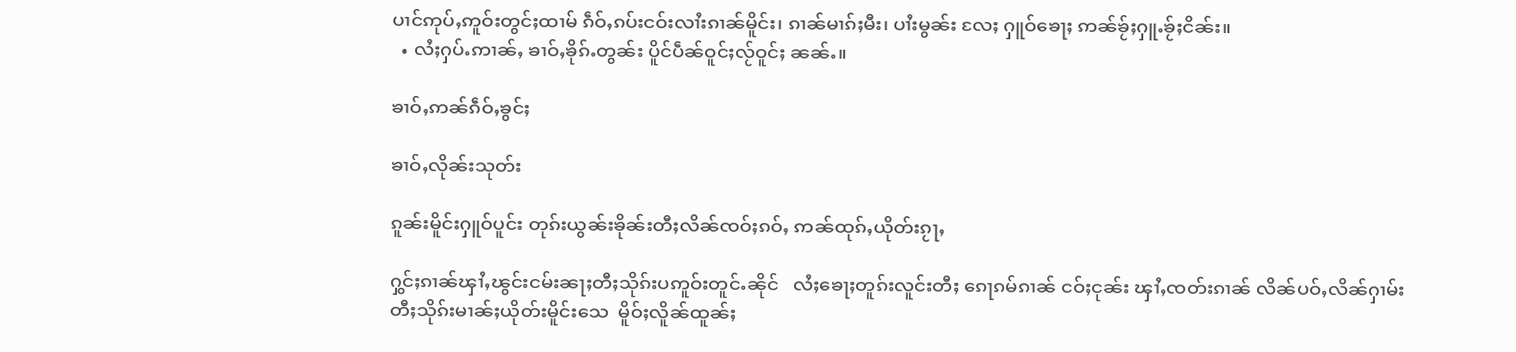ပၢင်ဢုပ်ႇဢူဝ်းတွင်ႈထၢမ် ၵဵဝ်ႇၵပ်းငဝ်းလၢႆးၵၢၼ်မိူင်း၊ ၵၢၼ်မၢၵ်ႈမီး၊ ပၢႆးမွၼ်း လႄႈ ႁူဝ်ၶေႃႈ ဢၼ်ၶႂ်ႈႁူႉၶႂ်ႈငိၼ်း။
  • လႆႈႁပ်ႉဢၢၼ်ႇ ၶၢဝ်ႇၶိုၵ်ႉတွၼ်း ပိူင်ပဵၼ်ဝူင်ႈလႂ်ဝူင်ႈ ၼၼ်ႉ။

ၶၢဝ်ႇဢၼ်ၵဵဝ်ႇၶွင်ႈ

ၶၢဝ်ႇလိုၼ်းသုတ်း

ၵူၼ်းမိူင်းႁူဝ်ပူင်း တုၵ်းယွၼ်းၶိုၼ်းတီႈလိၼ်ၸဝ်ႈၵဝ်ႇ ဢၼ်ထုၵ်ႇယိုတ်းၵႂႃႇ

ႁွင်ႈၵၢၼ်ၾၢႆႇၽွင်းငမ်းၼႃႈတီႈသိုၵ်းပဢူဝ်းတူင်ႉၼိုင်   လႆႈၶေႃႈတူၵ်းလူင်းတီႈ ၵေႃၵမ်ၵၢၼ် ငဝ်ႈငုၼ်း ၾၢႆႇၸတ်းၵၢၼ် လိၼ်ပဝ်ႇလိၼ်ႁၢမ်း တီႈသိုၵ်းမၢၼ်ႈယိုတ်းမိူင်းသေ  မိူဝ်ႈလိူၼ်ထူၼ်ႈ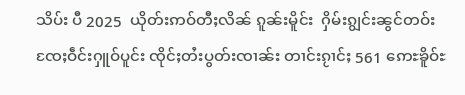သိပ်း ပီ 2025  ယိုတ်းဢဝ်တီႈလိၼ် ၵူၼ်းမိူင်း  ႁိမ်းၵျွင်းၼွင်တဝ်း ၸႄႈဝဵင်းႁူဝ်ပူင်း ၸိုင်ႈတႆးပွတ်းၸၢၼ်း တၢင်းၵႂၢင်ႈ 561 ဢေႊၶိူဝ်ႊ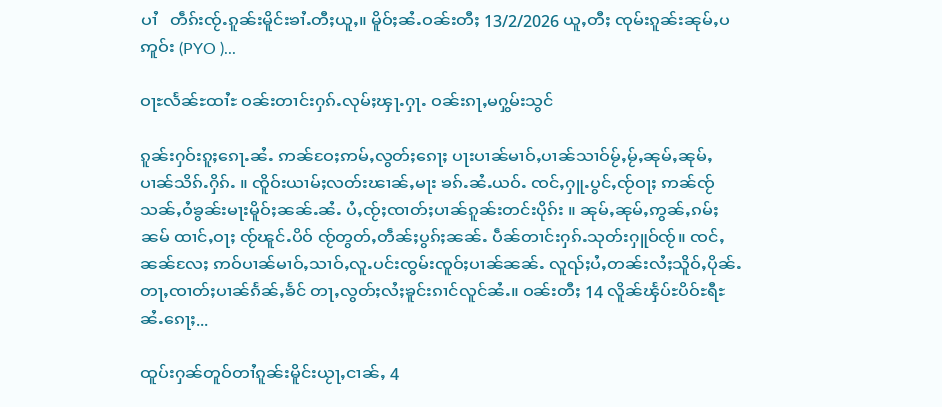ပၢႆ   တဵၵ်းၸႂ်ႉၵူၼ်းမိူင်းၶၢႆႉတီႈယူႇ။ မိူဝ်ႈၼႆႉဝၼ်းတီႈ 13/2/2026 ယူႇတီႈ ၸုမ်းၵူၼ်းၼုမ်ႇပဢူဝ်း (PYO )...

ဝႃႊလႅၼ်ႊထၢႆႊ ဝၼ်းတၢင်းႁၵ်ႉလုမ်ႈၾႃႉႁႃႉ ဝၼ်းၵႃႇမႁွမ်းသွင်

ၵူၼ်းႁဝ်းၵူႈၵေႃႉၼႆႉ ဢၼ်ဝႄႈဢမ်ႇလွတ်ႈၵေႃႈ ပႃးပၢၼ်မၢဝ်ႇပၢၼ်သၢဝ်မႂ်ႇမႂ်ႇၼုမ်ႇၼုမ်ႇ ပၢၼ်သိၵ်ႉႁိၵ်ႉ ။ ၸိူဝ်းယၢမ်ႈလတ်းၽၢၼ်ႇမႃး ၶၵ်ႉၼႆႉယဝ်ႉ ၸင်ႇႁူႉပွင်ႇၸႂ်ဝႃႈ ဢၼ်ၸႂ်သၼ်ႇဝႆၶွၼ်းမႃးမိူဝ်ႈၼၼ်ႉၼႆႉ ပႆႇၸႂ်ႈၸၢတ်ႈပၢၼ်ၵူၼ်းတင်းပိုၵ်း ။ ၼုမ်ႇၼုမ်ႇဢွၼ်ႇၵမ်ႈၼမ် ထၢင်ႇဝႃႈ ၸႂ်ၽူင်ႉပိဝ် ၸႂ်တွတ်ႇတဵၼ်ႈပွၵ်ႈၼၼ်ႉ ပဵၼ်တၢင်းႁၵ်ႉသုတ်းႁူဝ်ၸႂ်။ ၸင်ႇၼၼ်လႄႈ ဢဝ်ပၢၼ်မၢဝ်ႇသၢဝ်ႇလူႉပင်းၸွမ်းၸူဝ်ႈပၢၼ်ၼၼ်ႉ လူၺ်ႈပႆႇတၼ်းလႆႈသိူဝ်ႇပိုၼ်ႉတႃႇၸၢတ်ႈပၢၼ်ၵႅၼ်ႇၶႅင် တႃႇလွတ်ႈလႆႈၶူင်းၵၢင်လူင်ၼႆႉ။ ဝၼ်းတီႈ 14 လိူၼ်ၾႅပ်ႊပိဝ်ႊရီႊ ၼႆႉၵေႃႈ...

ထူပ်းႁၼ်တူဝ်တၢႆၵူၼ်းမိူင်းယႂႃႇငၢၼ်ႇ 4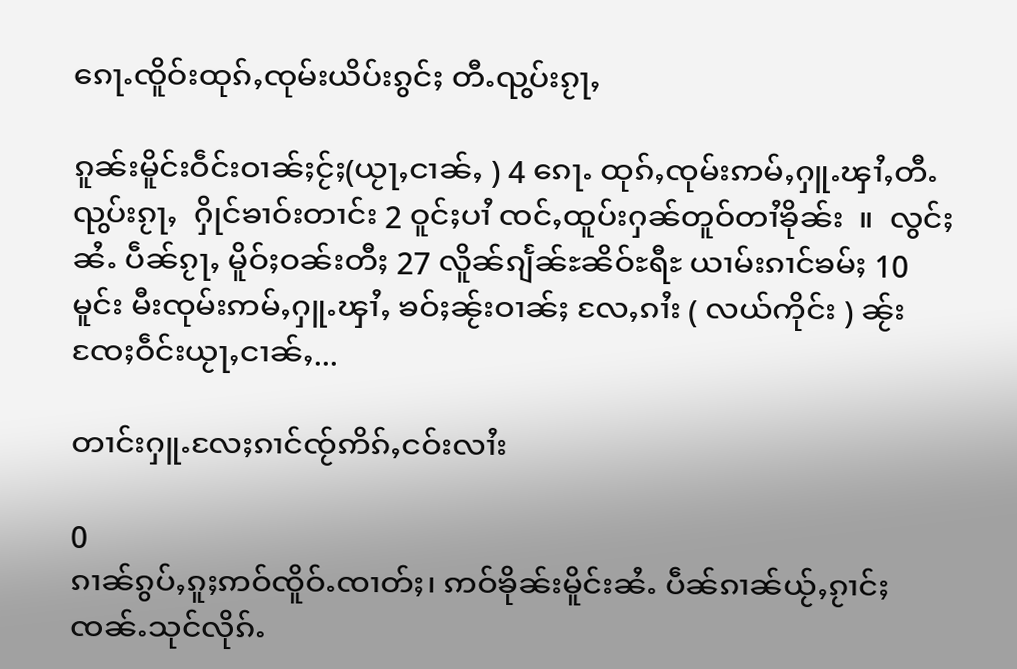ၵေႃႉၸိူဝ်းထုၵ်ႇၸုမ်းယိပ်းၵွင်ႈ တီႉၺွပ်းၵႂႃႇ

ၵူၼ်းမိူင်းဝဵင်းဝၢၼ်ႈငႂ်ႈ(ယႂႃႇငၢၼ်ႇ ) 4 ၵေႃႉ ထုၵ်ႇၸုမ်းဢမ်ႇႁူႉၾၢႆႇတီႉၺွပ်းၵႂႃႇ  ႁိုင်ၶၢဝ်းတၢင်း 2 ဝူင်ႈပၢႆ ၸင်ႇထူပ်းႁၼ်တူဝ်တၢႆၶိုၼ်း  ။  လွင်ႈၼႆႉ ပဵၼ်ၵႂႃႇ မိူဝ်ႈဝၼ်းတီႈ 27 လိူၼ်ၵျႅၼ်ႊၼိဝ်ႊရီႊ ယၢမ်းၵၢင်ၶမ်ႈ 10 မူင်း မီးၸုမ်းဢမ်ႇႁူႉၾၢႆႇ ၶဝ်ႈၼႂ်းဝၢၼ်ႈ လႄႇၵၢႆး ( လယ်ကိုင်း ) ၼႂ်းၸႄႈဝဵင်းယႂႃႇငၢၼ်ႇ...

တၢင်းႁူႉလႄႈၵၢင်ၸႂ်ဢိၵ်ႇငဝ်းလၢႆး

0
ၵၢၼ်ၵွပ်ႇၵူႈဢဝ်ၸိူဝ်ႉၸၢတ်ႈ၊ ဢဝ်ၶိုၼ်းမိူင်းၼႆႉ ပဵၼ်ၵၢၼ်ယႂ်ႇၵႂၢင်ႈၸၼ်ႉသုင်လိုၵ်ႉ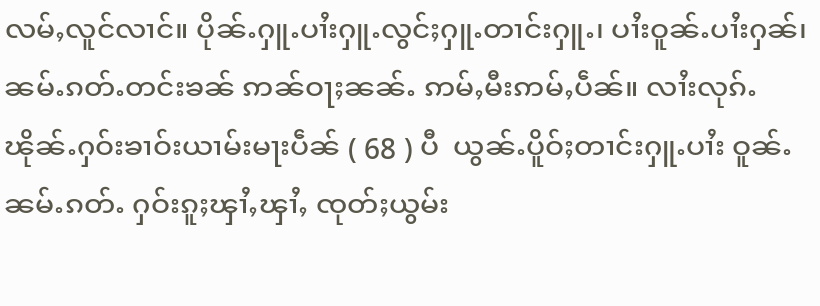လမ်ႇလူင်လၢင်။ ပိုၼ်ႉႁူႉပၢႆးႁူႉလွင်ႈႁူႉတၢင်းႁူႉ၊ ပၢႆးဝူၼ်ႉပၢႆးႁၼ်၊ ၼမ်ႉၵတ်ႉတင်းၶၼ် ဢၼ်ဝႃႈၼၼ်ႉ ဢမ်ႇမီးဢမ်ႇပဵၼ်။ လၢႆးလုၵ်ႉၽိုၼ်ႉႁဝ်းၶၢဝ်းယၢမ်းမႃးပဵၼ် ( 68 ) ပီ  ယွၼ်ႉပိူဝ်ႈတၢင်းႁူႉပၢႆး ဝူၼ်ႉၼမ်ႉၵတ်ႉ ႁဝ်းၵူႈၾၢႆႇၾၢႆႇ ၸုတ်ႈယွမ်း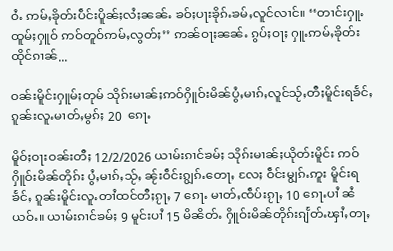ဝႆႉ ဢမ်ႇၶိုတ်းပဵင်းပိူၼ်ႈလႆႈၼၼ်ႉ ၶဝ်ႈပႃးၶိုၵ်ႉၶမ်ႇလူင်လၢင်။ ‘‘တၢင်းႁူႉထူမ်ႈႁူဝ် ဢဝ်တူဝ်ဢမ်ႇလွတ်ႈ’’ ဢၼ်ဝႃႈၼၼ်ႉ ၵွပ်ႈဝႃႈ ႁူႉဢမ်ႇၶိုတ်းထိုင်ၵၢၼ်...

ဝၼ်းမိူင်းႁူမ်ႈတုမ် သိုၵ်းမၢၼ်ႈဢဝ်ႁိူဝ်းမိၼ်ပွႆႇမၢၵ်ႇလူင်သႂ်ႇတီႈမိူင်းရၶႅင်ႇ ၵူၼ်းလူႉမၢတ်ႇမွၵ်ႈ 20  ၵေႃႉ

မိူဝ်ႈဝႃးဝၼ်းတီႈ 12/2/2026 ယၢမ်းၵၢင်ၶမ်ႈ သိုၵ်းမၢၼ်ႈယိုတ်းမိူင်း ဢဝ်ႁိူဝ်းမိၼ်တိုၵ်း ပွႆႇမၢၵ်ႇသႂ်ႇ ၼႂ်းဝဵင်းၵျွၵ်ႉတေႃႇ လႄႈ ဝဵင်းမျွၵ်ႉဢူး မိူင်းရၶႅင်ႇ ၵူၼ်းမိူင်းလူႉတၢႆထင်တီႈၵႂႃႇ 7 ၵေႃႉ မၢတ်ႇၸဵပ်းၵႂႃႇ 10 ၵေႃႉပၢႆ ၼႆယဝ်ႉ။ ယၢမ်းၵၢင်ၶမ်ႈ 9 မူင်းပၢႆ 15 မိၼိတ်ႉ ႁိူဝ်းမိၼ်တိုၵ်းၵျႅတ်ႉၾၢႆႇတႃႇ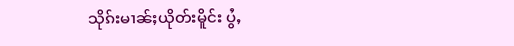သိုၵ်းမၢၼ်ႈယိုတ်းမိူင်း ပွႆႇ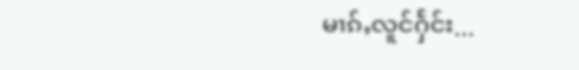မၢၵ်ႇလူင်ႁႅင်း...